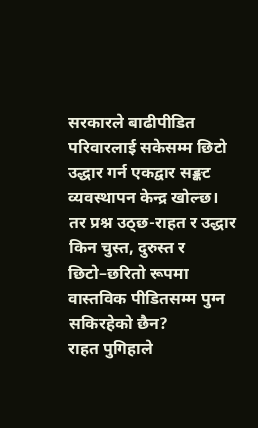सरकारले बाढीपीडित परिवारलाई सकेसम्म छिटो उद्धार गर्न एकद्वार सङ्कट व्यवस्थापन केन्द्र खोल्छ। तर प्रश्न उठ्छ-राहत र उद्धार किन चुस्त, दुरुस्त र छिटो–छरितो रूपमा वास्तविक पीडितसम्म पुग्न सकिरहेको छैन?
राहत पुगिहाले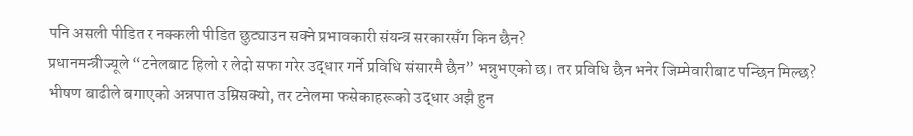पनि असली पीडित र नक्कली पीडित छुट्याउन सक्ने प्रभावकारी संयन्त्र सरकारसँग किन छैन?
प्रधानमन्त्रीज्यूले “टनेलबाट हिलो र लेदो सफा गरेर उद्धार गर्ने प्रविधि संसारमै छैन” भन्नुभएको छ। तर प्रविधि छैन भनेर जिम्मेवारीबाट पन्छिन मिल्छ?
भीषण बाढीले बगाएको अन्नपात उम्रिसक्यो, तर टनेलमा फसेकाहरूको उद्धार अझै हुन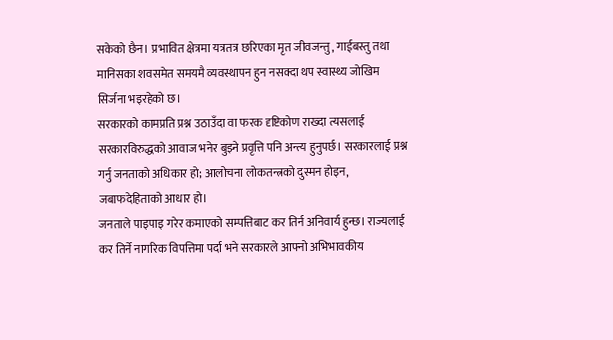सकेको छैन। प्रभावित क्षेत्रमा यत्रतत्र छरिएका मृत जीवजन्तु, गाईबस्तु तथा मानिसका शवसमेत समयमै व्यवस्थापन हुन नसक्दा थप स्वास्थ्य जोखिम सिर्जना भइरहेको छ।
सरकारको कामप्रति प्रश्न उठाउँदा वा फरक दृष्टिकोण राख्दा त्यसलाई सरकारविरुद्धको आवाज भनेर बुझ्ने प्रवृत्ति पनि अन्त्य हुनुपर्छ। सरकारलाई प्रश्न गर्नु जनताको अधिकार हो; आलोचना लोकतन्त्रको दुस्मन होइन, जबाफदेहिताको आधार हो।
जनताले पाइपाइ गरेर कमाएको सम्पत्तिबाट कर तिर्न अनिवार्य हुन्छ। राज्यलाई कर तिर्ने नागरिक विपत्तिमा पर्दा भने सरकारले आफ्नो अभिभावकीय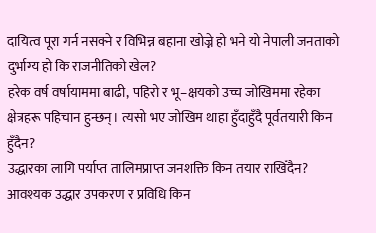दायित्व पूरा गर्न नसक्ने र विभिन्न बहाना खोज्ने हो भने यो नेपाली जनताको दुर्भाग्य हो कि राजनीतिको खेल?
हरेक वर्ष वर्षायाममा बाढी, पहिरो र भू–क्षयको उच्च जोखिममा रहेका क्षेत्रहरू पहिचान हुन्छन्। त्यसो भए जोखिम थाहा हुँदाहुँदै पूर्वतयारी किन हुँदैन?
उद्धारका लागि पर्याप्त तालिमप्राप्त जनशक्ति किन तयार राखिँदैन?
आवश्यक उद्धार उपकरण र प्रविधि किन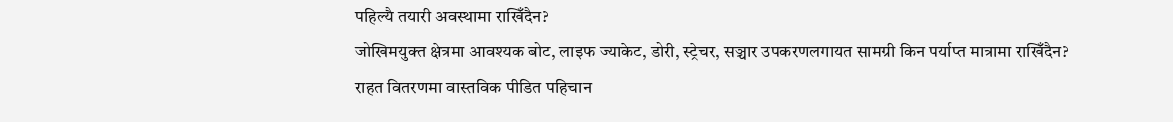पहिल्यै तयारी अवस्थामा राखिँदैन?
जोखिमयुक्त क्षेत्रमा आवश्यक बोट, लाइफ ज्याकेट, डोरी, स्ट्रेचर, सञ्चार उपकरणलगायत सामग्री किन पर्याप्त मात्रामा राखिँदैन?
राहत वितरणमा वास्तविक पीडित पहिचान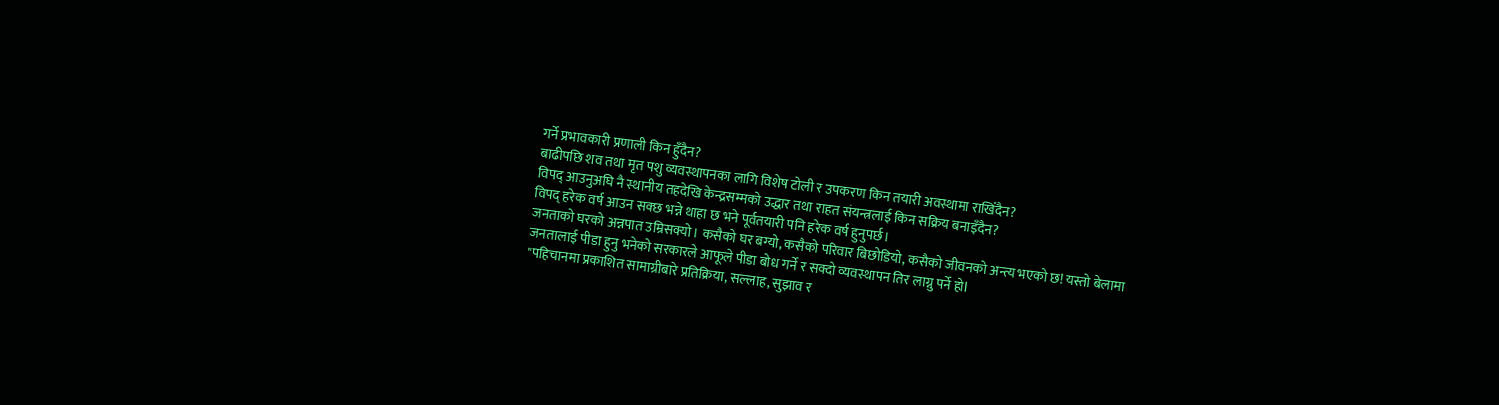गर्ने प्रभावकारी प्रणाली किन हुँदैन?
बाढीपछि शव तथा मृत पशु व्यवस्थापनका लागि विशेष टोली र उपकरण किन तयारी अवस्थामा राखिँदैन?
विपद् आउनुअघि नै स्थानीय तहदेखि केन्द्रसम्मको उद्धार तथा राहत संयन्त्रलाई किन सक्रिय बनाइँदैन?
विपद् हरेक वर्ष आउन सक्छ भन्ने थाहा छ भने पूर्वतयारी पनि हरेक वर्ष हुनुपर्छ।
जनताको घरको अन्नपात उम्रिसक्यो। कसैको घर बग्यो, कसैको परिवार बिछोडियो, कसैको जीवनको अन्त्य भएको छ! यस्तो बेलामा जनतालाई पीडा हुनु भनेको सरकारले आफूले पीडा बोध गर्ने र सक्दो व्यवस्थापन तिर लाग्नु पर्ने होl
"पहिचानमा प्रकाशित सामाग्रीबारे प्रतिक्रिया, सल्लाह, सुझाव र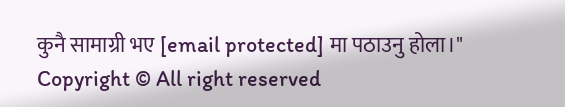कुनै सामाग्री भए [email protected] मा पठाउनु होला।"
Copyright © All right reserved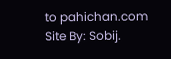to pahichan.com Site By: Sobij.